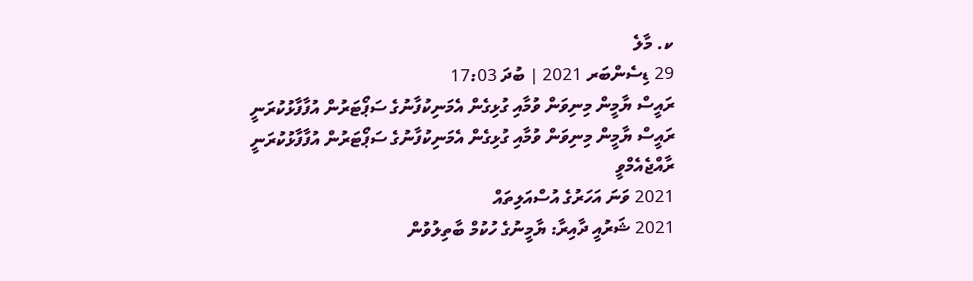ކ. މާލެ
29 ޑިސެންބަރ 2021 | ބުދަ 17:03
ރައީސް ޔާމީން މިނިވަން ވުމާއި ގުޅިގެން އެމަނިކުފާނުގެ ސަޕޯޓަރުން އުފާފާޅުކުރަނީ
ރައީސް ޔާމީން މިނިވަން ވުމާއި ގުޅިގެން އެމަނިކުފާނުގެ ސަޕޯޓަރުން އުފާފާޅުކުރަނީ
ރާއްޖެއެމްވީ
2021 ވަނަ އަހަރުގެ އުސްއަލިތައް
2021 ޝަރުއީ ދާއިރާ: ޔާމީނުގެ ހުކުމް ބާތިލުވުން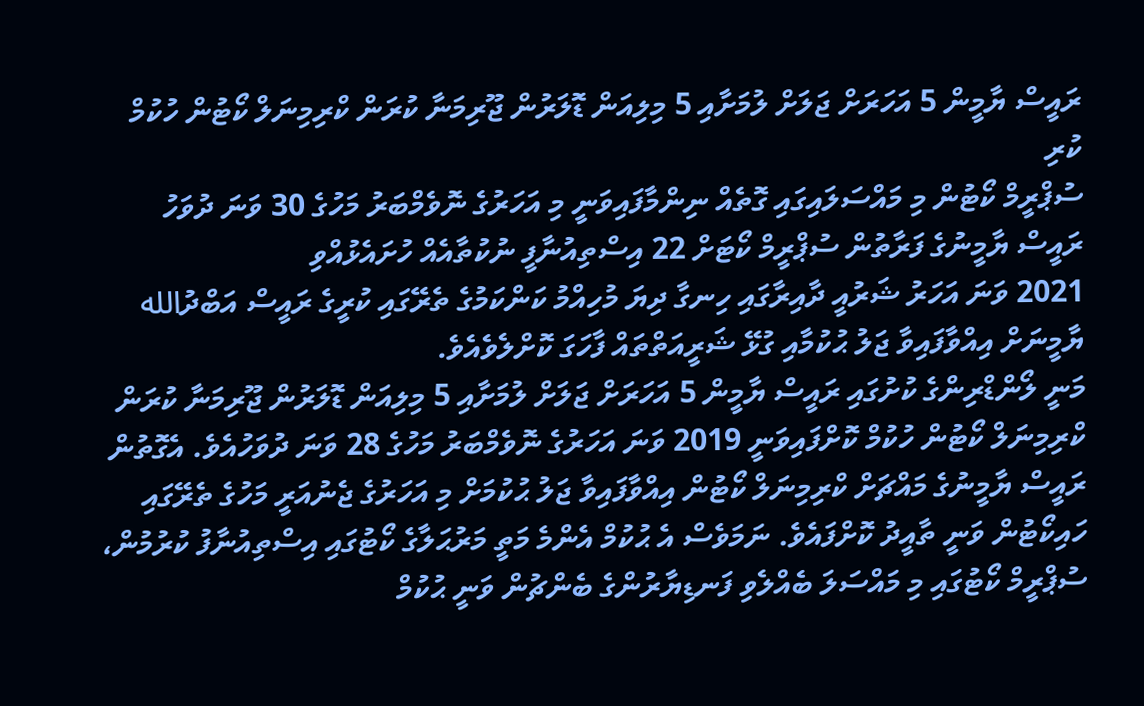ރައީސް ޔާމީން 5 އަހަރަށް ޖަލަށް ލުމަށާއި 5 މިލިއަން ޑޮލަރުން ޖޫރިމަނާ ކުރަން ކްރިމިނަލް ކޯޓުން ހުކުމް ކުރި
ސުޕްރީމް ކޯޓުން މި މައްސަލައިގައި ގޮތެއް ނިންމާފައިވަނީ މި އަހަރުގެ ނޮވެމްބަރު މަހުގެ 30 ވަނަ ދުވަހު
ރައީސް ޔާމީނުގެ ފަރާތުން ސުޕްރީމް ކޯޓަށް 22 އިސްތިއުނާފީ ނުކުތާއެއް ހުށައެޅުއްވި
2021 ވަނަ އަހަރު ޝަރުއީ ދާއިރާގައި ހިނގާ ދިޔަ މުހިއްމު ކަންކަމުގެ ތެރޭގައި ކުރީގެ ރައީސް އަބްދުالله ޔާމީނަށް އިއްވާފައިވާ ޖަލު ޙުކުމާއި ގުޅޭ ޝަރީއަތްތައް ފާހަގަ ކޮށްލެވެއެވެ.
މަނީ ލޯންޑްރިންގެ ކުށުގައި ރައީސް ޔާމީން 5 އަހަރަށް ޖަލަށް ލުމަށާއި 5 މިލިއަން ޑޮލަރުން ޖޫރިމަނާ ކުރަން ކްރިމިނަލް ކޯޓުން ހުކުމް ކޮށްފައިވަނީ 2019 ވަނަ އަހަރުގެ ނޮވެމްބަރު މަހުގެ 28 ވަނަ ދުވަހުއެވެ. އެގޮތުން ރައީސް ޔާމީނުގެ މައްޗަށް ކްރިމިނަލް ކޯޓުން އިއްވާފައިވާ ޖަލު ޙުކުމަށް މި އަހަރުގެ ޖެނުއަރީ މަހުގެ ތެރޭގައި ހައިކޯޓުން ވަނީ ތާއީދު ކޮށްފައެވެ. ނަމަވެސް އެ ޙުކުމް އެންމެ މަތީ މަރުޙަލާގެ ކޯޓުގައި އިސްތިއުނާފު ކުރުމުން، ސުޕްރީމް ކޯޓުގައި މި މައްސަލަ ބެއްލެވި ފަނޑިޔާރުންގެ ބެންޗުން ވަނީ ޙުކުމް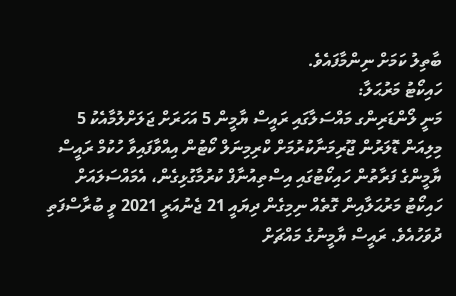ބާތިލު ކަމަށް ނިންމާފައެވެ.
ހައިކޯޓު މަރުޙަލާ:
މަނީ ލޯންޑަރިންގ މައްސަލާގައި ރައީސް ޔާމީން 5 އަހަރަށް ޖަލަށްލުމާއެކު 5 މިލިއަން ޑޮލަރުން ޖޫރިމަނާކުރުމަށް ކްރިމިނަލް ކޯޓުން އިއްވާފައިވާ ހުކުމް ރައީސް ޔާމީންގެ ފަރާތުން ހައިކޯޓުގައި އިސްތިއުނާފް ކުރުމާގުޅިގެން، އެމައްސަލައަށް ހައިކޯޓު މަރުޙަލާއިން ގޮތެއް ނިމިގެން ދިޔައީ 21 ޖެނުއަރީ 2021 ވީ ބުރާސްފަތި ދުވަހުއެވެ. ރައީސް ޔާމީނުގެ މައްޗަށް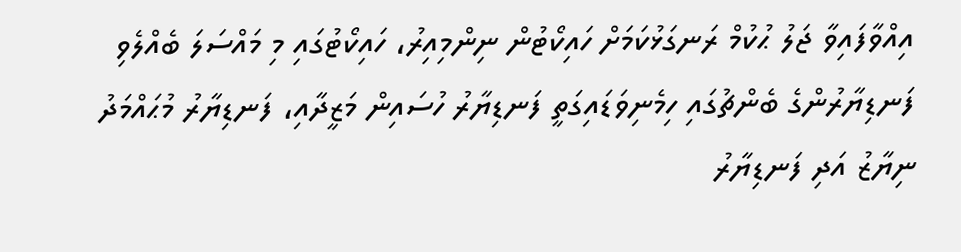އިއްވާފައިވާ ޖަލު ޙުކުމް ރަނގަޅުކަމަށް ހައިކޯޓުން ނިންމިއިރު، ހައިކޯޓުގައި މި މައްސަލަ ބެއްލެވި ފަނޑިޔާރުންގެ ބެންޗުގައި ހިމެނިވަޑައިގަތީ ފަނޑިޔާރު ހުސައިން މަޒީދާއި، ފަނޑިޔާރު މުޙައްމަދު ނިޔާޒު އަދި ފަނޑިޔާރު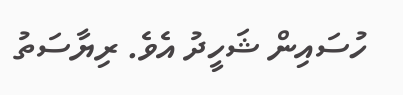ހުސައިން ޝަހީދު އެވެ. ރިޔާސަތު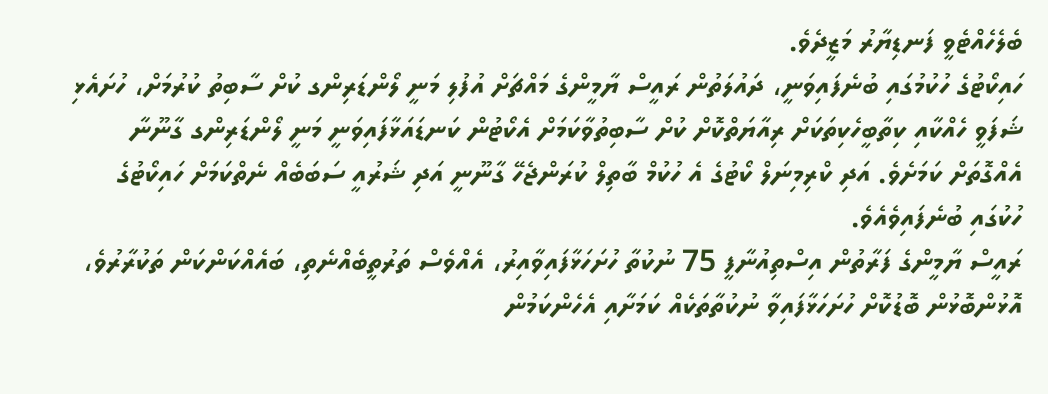ބެލެހެއްޓެވީ ފަނޑިޔާރު މަޒީދެވެ.
ހައިކޯޓުގެ ހުކުމުގައި ބުނެފައިވަނީ، ދައުލަތުން ރައީސް ޔާމީންގެ މައްޗަށް އުފުލި މަނީ ލޯންޑަރިންގ ކުށް ސާބިތު ކުރުމަށް، ހުށައެޅި ޝަފަވީ ހެއްކާއި ކިތާބީހެކިތަކަށް ރިއާޔަތްކޮށް ކުށް ސާބިތުވާކަމަށް އެކޯޓުން ކަނޑައަޅާފައިވަނީ މަނީ ލޯންޑަރިންގ ގާނޫނާ އެއްގޮތަށް ކަމަށެވެ. އަދި ކްރިމިނަލް ކޯޓުގެ އެ ހުކުމް ބާތިލް ކުރަންޖެހޭ ގާނޫނީ އަދި ޝަރުއީ ސަބަބެއް ނެތްކަމަށް ހައިކޯޓުގެ ހުކުގައި ބުނެފައިވެއެވެ.
ރައީސް ޔާމީންގެ ފަރާތުން އިސްތިއުނާފީ 75 ނުކުތާ ހުށަހަޅާފައިވާއިރު، އެއްވެސް ތަރުތީބެއްނެތި، ބައެއްކަންކަން ތަކުރާރުވެ، އޮޅުންބޮޅުން ބޮޑުކޮށް ހުށަހަޅާފައިވާ ނުކުތާތަކެއް ކަމަށާއި އެހެންކަމުން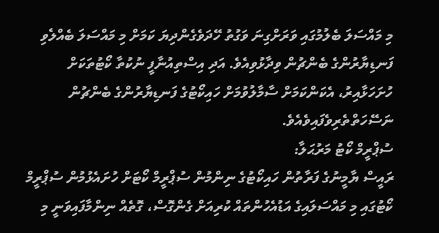މި މައްސަލަ ބެލުމުގައި ވަރަށްގިނަ ވަގުތު ހޭދަވެގެންދިޔަ ކަމަށް މި މައްސަލަ ބެއްލެވި ފަނޑިޔާރުންގެ ބެންޗުން ވިދާޅުވިއެވެ. އަދި އިސްތިއުނާފީ ނުކުތާ ކޯޓުތަކަށް ހުށަހަޅާއިރު، އެކަންކަމަށް ސާމާލުވުމަށް ހައިކޯޓުގެ ފަނޑިޔާރުންގެ ބެންޗުން ނަސޭހަތްތެރިވެފައިވެއެވެ.
ސުޕްރީމް ކޯޓު މަރުޙަލާ:
ރައީސް ޔާމީނުގެ ފަރާތުން ހައިކޯޓުގެ ނިންމުން ސުޕްރީމް ކޯޓަށް ހުށައެޅުމުން ސުޕްރީމް ކޯޓުގައި މި މައްސަލައިގެ އަޑުއެހުންތައް ކުރިއަށް ގެންގޮސް، ގޮތެއް ނިންމާފައިވަނީ މި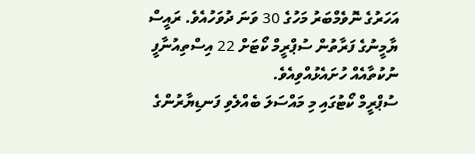އަހަރުގެ ނޮވެމްބަރު މަހުގެ 30 ވަނަ ދުވަހުއެވެ. ރައީސް ޔާމީނުގެ ފަރާތުން ސުޕްރީމް ކޯޓަށް 22 އިސްތިއުނާފީ ނުކުތާއެއް ހުށައެޅުއްވިއެވެ.
ސުޕްރީމް ކޯޓުގައި މި މައްސަލަ ބެއްލެވި ފަނޑިޔާރުންގެ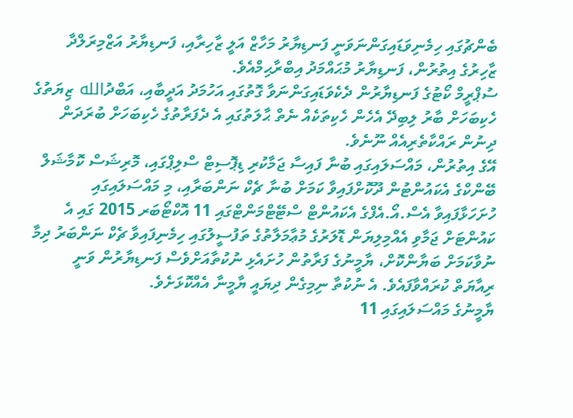ބެންޗުގައި ހިމެނިވަޑައިގަންނަވަނީ ފަނޑިޔާރު މަހާޒް އަލީ ޒާހިރާއި، ފަނޑިޔާރު އަޒްމިރަލްދާ ޒާހިރުގެ އިތުރުން، ފަނޑިޔާރު މުޙައްމަދު އިބްރާޙިމްއެވެ.
ސުޕްރީމް ކޯޓުގެ ފަނޑިޔާރުން ދެކެވަޑައިގަންނަވާ ގޮތުގައި އަހުމަދު އަދީބާއި، އަބްދުالله ޒިޔަތުގެ ހެކިބަހަށް ބާރު ލިބިދޭ އެހެން ހެކިތަކެއް ނެތް ޙާލަތުގައި އެ ދެފަރާތުގެ ހެކިބަހަށް ބުރަދަން ދިނުން ރައްކާތެރިއެއް ނޫނެވެ.
އޭގެ އިތުރުން، މައްސަލައިގައި ބުނާ ފައިސާ ޖަމާކުރި ޑިޕޮސިޓް ސްލިޕްގައި، މޮރިޝަސް ކޮމާޝަލް ބޭންކްގެ އެކައުންޓުން ދޫކޮށްފައިވާ ކަމަށް ބުނާ ޗެކް ނަންބަރާއި، މި މައްސަލައިގައި ހުށަހަޅާފައިވާ އެސް.އޯ.އެފްގެ އެކައުންޓް ސްޓޭޓްމަންޓްގައި 11 އޮކްޓޯބަރ 2015 ގައި އެ ކައުންޓަށް ޖަމާވި އެއްމިލިޔަން ޑޮލަރުގެ މުޢާމަލާތުގެ ތަފުސީލުގައި ހިމެނިފައިވާ ޗެކް ނަންބަރު ދިމާ ނުވާކަމަށް ބަޔާންކޮށް، ޔާމީނުގެ ފަރާތުން ހުށައެޅި ނުކުތާއަށްވެސް ފަނޑިޔާރުން ވަނީ ރިއާޔަތް ކުރައްވާފައެވެ. އެ ނުކުތާ ނިމިގެން ދިޔައީ ޔާމީނާ އެއްކޮޅަށެވެ.
ޔާމީނުގެ މައްސަލައިގައި 11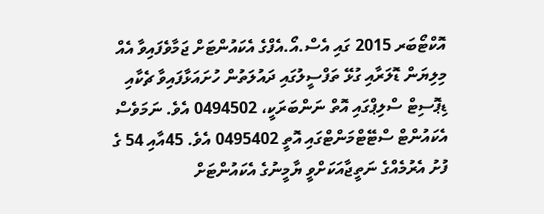އޮކްޓޯބަރ 2015 ގައި އެސް.އޯ.އެފްގެ އެކައުންޓަށް ޖަމާވެފައިވާ އެއް މިލިޔަން ޑޮލަރާއި ގުޅޭ ތަފްސީލުގައި ދައުލަތުން ހުށައަޅާފައިވާ ޗެކާއި ޑިޕޮސިޓް ސްލިޕްގައި އޮތް ނަންބަރަކީ، 0494502 އެވެ. ނަމަވެސް އެކައުންޓް ސްޓޭޓްމަންޓްގައި އޮތީ 0495402 އެވެ. 45އާއި 54 ގެ ފުށު އެރުމެއްގެ ނަތީޖާއަކަށްވީ ޔާމީނުގެ އެކައުންޓަށް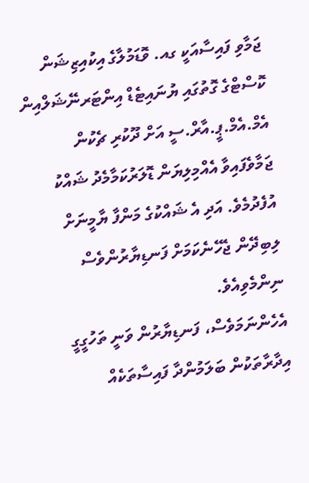ޖަމާވި ފައިސާއަކީ ގއ. ވޮޑަމުލާގެ އިކުއިޒިޝަން ކޮސްޓްގެ ގޮތުގައި ޔުނައިޓެޑް އިންޓަރނޭޝަލްއިން އެމް.އެމް.ޕީ.އާރް.ސީ އަށް ދޫކުރި ޗެކުން ޖަމާވެފައިވާ އެއްމިލިޔަން ޑޮލަރުކަމާމެދު ޝައްކު އުފެދުމެވެ. އަދި އެ ޝައްކުގެ މަންފާ ޔާމީނަށް ލިބިދޭން ޖެހޭނެކަމަށް ފަނޑިޔާރުންވެސް ނިންމެވިއެވެ.
އެހެންނަމަވެސް، ފަނޑިޔާރުން ވަނީ ތަހުގީގީ އިދާރާތަކުން ބަލަމުންދާ ފައިސާތަކެއް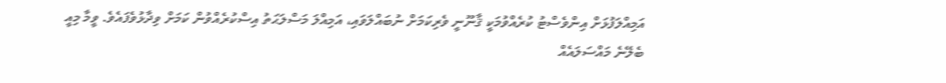އަމިއްލަފުޅަށް އިންވެސްޓު ކުރެއްވުމަކީ ޤާނޫނީ ވެރިކަމަށް ނުބައްލަވައި، އަމިއްލަ މަސްލަޙަތު އިސްކުރެއްވުން ކަމަށް ވިދާޅުވެފައެވެ. ވީމާ މިއީ ބެލޭނެ މައްސަލައެއް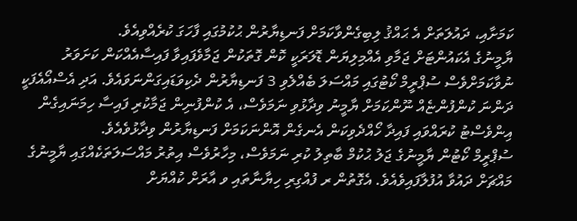ކަމަށާއި، ދައުލަތަށް އެ ޙައްޤު ލިބިގެންވާކަމަށް ފަނޑިޔާރުން ޙުކުމުގައި ފާހަގަ ކުރެއްވިއެވެ.
ޔާމީނުގެ އެކައުންޓަށް ޖަމާވި އެއްމިލިޔަން ޑޮލަރަކީ ކޮން ގޮތަކުން ޖަމާވެފައިވާ ފައިސާއެއްކަން ކަށަވަރު ނުވާކަމަށްވެސް ސުޕްރީމް ކޯޓުގައި މައްސަލަ ބެއްލެވި 3 ފަނޑިޔާރުން ދެކިވަޑައިގަންނަވައެވެ. އަދި އެސްއޯއެފަކީ ދަންނަ ކުންފުންޏެއް ނޫންކަމަށް ޔާމީނު ވިދާޅުވި ނަމަވެސް، އެ ކުންފުނިން ޖަމާކުރި ފައިސާ ހިމަނައިގެން އިންވެސްޓު ކުރައްވައި ފައިދާ ހޯއްދެވިކަން އެނގެން އޮންނަކަމަށް ފަނޑިޔާރުން ވިދާޅުވެއެވެ.
ސުޕްރީމް ކޯޓުން ޔާމީނުގެ ޖަލު ޙުކުމް ބާތިލު ކުރި ނަމަވެސް، މިހާރުވެސް އިތުރު މައްސަލަތަކެއްގައި ޔާމީނުގެ މައްޗަށް ދައުވާ އުފުލާފައިވެއެވެ. އެގޮތުން ރ ފުއްގިރި ހިޔާނާތައި ވ އާރަށް ކުއްޔަށް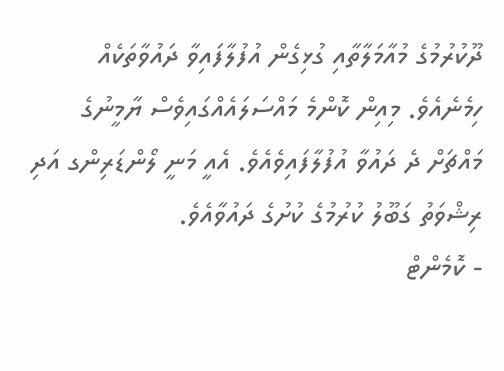ދޫކުރުމުގެ މުއާމަލާތާއި ގުޅިގެން އުފުލާފައިވާ ދައުވާތަކެއް ހިމެނެއެވެ. މިއިން ކޮންމެ މައްސަލައެއްގައިވެސް ޔާމީނުގެ މައްޗަށް ދެ ދައުވާ އުފުލާފައިވެއެވެ. އެއީ މަނީ ލޯންޑަރިންގ އަދި ރިޝްވަތު ގަބޫލު ކުރުމުގެ ކުށުގެ ދައުވާއެވެ.
- ކޮމެންޓް